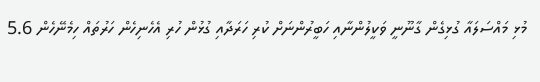މުޅި މައްސަލައާ ގުޅިގެން ގާނޫނީ ވަކީލުންނާއި ހަބީރުންނަށް ކުރި ހަރަދާއި ގުޅުން ހުރި އެހެނިހެން ހަރުތައް ހިމެނޭހެން 5.6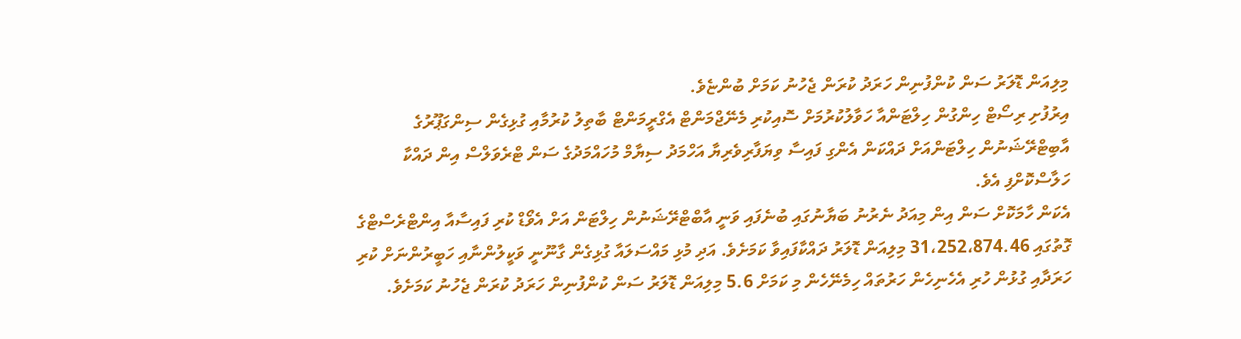މިލިއަން ޑޮލަރު ސަން ކުންފުނިން ހަރަދު ކުރަން ޖެހުނު ކަމަށް ބުންޏެވެ.
އިރުފުށި ރިސޯޓް ހިންގުން ހިލްޓަންއާ ހަވާލުކުރުމަށް ސޮއިކުރި މެނޭޖްމަންޓް އެގްރީމަންޓް ބާތިލު ކުރުމާއި ގުޅިގެން ސިންގަޕޫރުގެ އާބިޓްރޭޝަނުން ހިލްޓަންއަށް ދައްކަން އެންގި ފައިސާ ވިޔަފާރިވެރިޔާ އަހްމަދު ސިޔާމް މުހައްމަދުގެ ސަން ޓްރެވަލްސް އިން ދައްކާ ހަލާސްކޮށްފި އެވެ.
އެކަން ހާމަކޮށް ސަން އިން މިއަދު ނެރުނު ބަޔާނުގައި ބުނެފައި ވަނީ އާބްޓްރޭޝަނުން ހިލްޓަން އަށް އެވޯޑް ކުރި ފައިސާއާ އިންޓްރެސްޓްގެ ގޮތުގައި 31،252،874.46 މިލިއަން ޑޮލަރު ދައްކާފައިވާ ކަމަށެވެ. އަދި މުޅި މައްސަލައާ ގުޅިގެން ގާނޫނީ ވަކީލުންނާއި ހަބީރުންނަށް ކުރި ހަރަދާއި ގުޅުން ހުރި އެހެނިހެން ހަރުތައް ހިމެނޭހެން މި ކަމަށް 5.6 މިލިއަން ޑޮލަރު ސަން ކުންފުނިން ހަރަދު ކުރަން ޖެހުނު ކަމަށެވެ.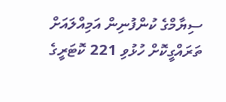ސިޔާމްގެ ކުންފުނިން އަމިއްލައަށް ތަރައްގީކޮށް ހުޅުވި 221 ކޮޓަރީގެ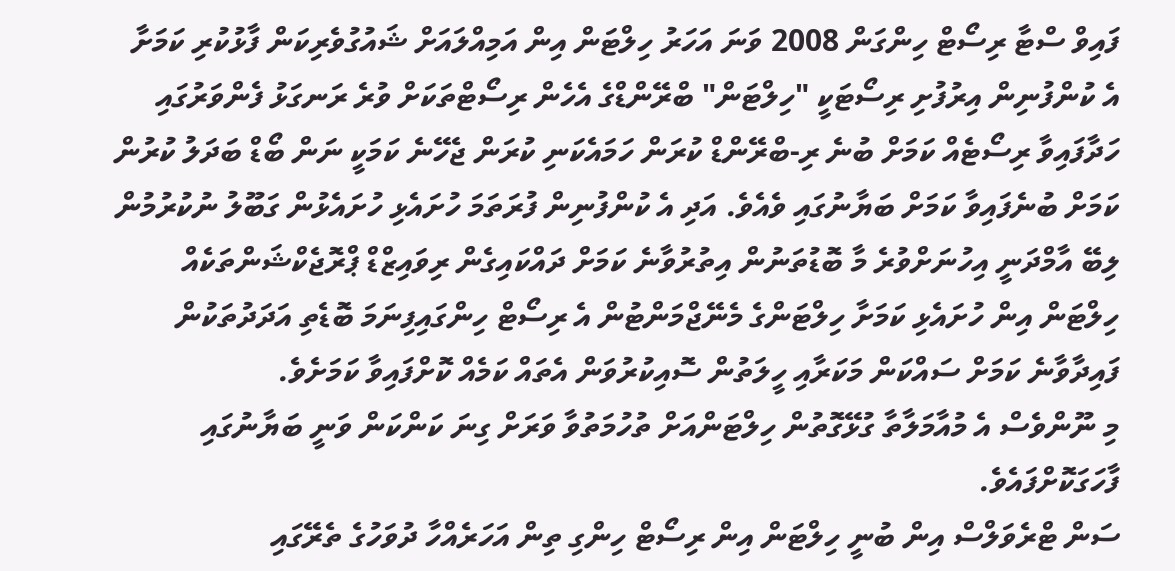ފައިވް ސްޓާ ރިސޯޓް ހިންގަން 2008 ވަނަ އަހަރު ހިލްޓަން އިން އަމިއްލައަށް ޝައުގުވެރިކަން ފާޅުކުރި ކަމަށާ އެ ކުންފުނިން އިރުފުށި ރިސޯޓަކީ "ހިލްޓަން" ބްރޭންޑްގެ އެހެން ރިސޯޓްތަކަށް ވުރެ ރަނގަޅު ފެންވަރުގައި ހަދާފައިވާ ރިސޯޓެއް ކަމަށް ބުނެ ރި-ބްރޭންޑް ކުރަން ހަމައެކަނި ކުރަން ޖެހޭނެ ކަމަކީ ނަން ބޯޑް ބަދަލު ކުރުން ކަމަށް ބުނެފައިވާ ކަމަށް ބަޔާނުގައި ވެއެވެ. އަދި އެ ކުންފުނިން ފުރަތަމަ ހުށައެޅި ހުށައެޅުން ގަބޫލު ނުކުރުމުން ލިބޭ އާމްދަނީ އިހުނަށްވުރެ މާ ބޮޑުތަނުން އިތުރުވާނެ ކަމަށް ދައްކައިގެން ރިވައިޒްޑް ޕްރޮޖެކްޝަންތަކެއް ހިލްޓަން އިން ހުށައެޅި ކަމަށާ ހިލްޓަންގެ މެނޭޖްމަންޓުން އެ ރިސޯޓް ހިންގައިފިނަމަ ބޮޑެތި އަދަދުތަކުން ފައިދާވާނެ ކަމަށް ސައްކަން މަކަރާއި ހީލަތުން ސޮއިކުރުވަން އެތައް ކަމެއް ކޮށްފައިވާ ކަމަށެވެ.
މި ނޫންވެސް އެ މުއާމަލާތާ ގުޅޭގޮތުން ހިލްޓަންއަށް ތުހުމަތުވާ ވަރަށް ގިނަ ކަންކަން ވަނީ ބަޔާނުގައި ފާހަގަކޮށްފައެވެ.
ސަން ޓްރެވަލްސް އިން ބުނީ ހިލްޓަން އިން ރިސޯޓް ހިންގި ތިން އަހަރެއްހާ ދުވަހުގެ ތެރޭގައި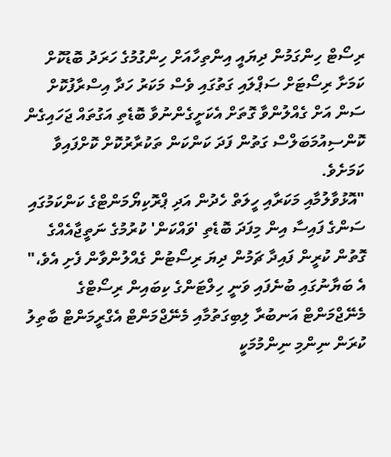ރިސޯޓް ހިންގަމުން ދިޔައީ އިންތިހާއަށް ހިންގުމުގެ ހަރަދު ބޮޑުކޮށް ކަމަށާ ރިސޯޓަށް ސަޕްލައި ގަތުގައި ވެސް މަކަރު ހަދާ އިސްރާފުކޮށް ސަން އަށް ގެއްލުންވާ ގޮތަށް އެކަށީގެންނުވާ ބޮޑެތި އަގުތައް ޖަހައިގެން ކޮންސިއުމަބަލްސް ގަތުން ފަދަ ކަންކަން ތަކުރާރުކޮށް ކޮށްފައިވާ ކަމަށެވެ.
"އޮޅުވާލުމާއި މަކަރާއި ހީލަތް ހެދުން އަދި ޕްރޮކިޔޯމަންޓްގެ ކަންކަމުގައި ސަންގެ ފައިސާ އިން މިފަދަ ބޮޑެތި 'ވައްކަން' ކުރުމުގެ ނަތީޖާއެއްގެ ގޮތުން ކުރީން ފައިދާ ޗަމުން ދިޔަ ރިސޯޓުން ގެއްލުންވާން ފެށި އެވެ،"
އެ ބަޔާނުގައި ބުނެފައި ވަނީ ހިލްޓަންގެ ކިބައިން ރިސޯޓްގެ މެނޭޖްމަންޓް އަނބުރާ ލިބިގަތުމާއި މެނޭޖްމަންޓް އެގްރީމަންޓް ބާތިލު ކުރަން ނިންމި ނިންމުމަކީ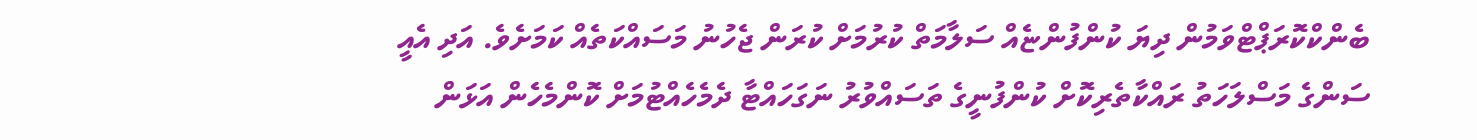ބެންކްކޮރަޕްޓްވަމުން ދިޔަ ކުންފުންޏެއް ސަލާމަތް ކުރުމަށް ކުރަން ޖެހުނު މަސައްކަތެއް ކަމަށެވެ. އަދި އެއީ ސަންގެ މަސްލަހަތު ރައްކާތެރިކޮށް ކުންފުނީގެ ތަސައްވުރު ނަގަހައްޓާ ދެމެހެއްޓުމަށް ކޮންމެހެން އަޅަން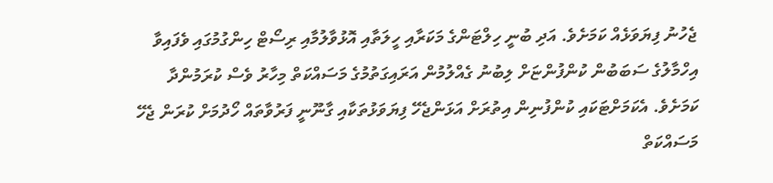ޖެހުނު ފިޔަވަޅެއް ކަމަށެވެ. އަދި ބުނީ ހިލްޓަންގެ މަކަރާއި ހީލަތާއި އޮޅުވާލުމާއި ރިސޯޓް ހިންގުމުގައި ވެފައިވާ އިހްމާލުގެ ސަބަބުން ކުންފުންޏަށް ލިބުނު ގެއްލުމުން އަރައިގަތުމުގެ މަސައްކަތް މިހާރު ވެސް ކުރަމުންދާ ކަމަށެވެ. އެކަމަށްޓަކައި ކުންފުނިން އިތުރަށް އަޅަންޖެހޭ ފިޔަވަޅުތަކާއި ގާނޫނީ ފަރުވާތައް ހޯދުމަށް ކުރަން ޖެހޭ މަސައްކަތް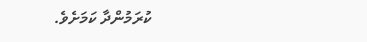ކުރަމުންދާ ކަމަށެވެ.